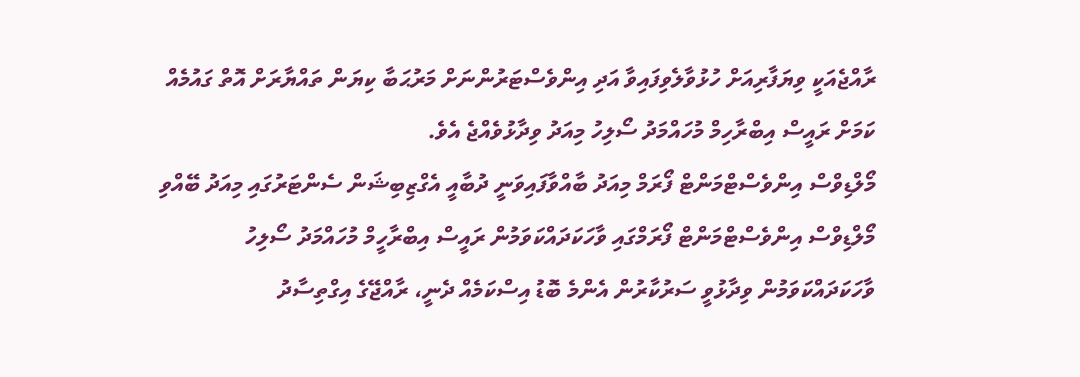ރާއްޖެއަކީ ވިޔަފާރިއަށް ހުޅުވާލެވިފައިވާ އަދި އިންވެސްޓަރުންނަށް މަރުޙަބާ ކިޔަން ތައްޔާރަށް އޮތް ގައުމެއް ކަމަށް ރައީސް އިބްރާހިމް މުހައްމަދު ސޯލިހު މިއަދު ވިދާޅުވެއްޖެ އެވެ.
މޯލްޑިވްސް އިންވެސްޓްމަންޓް ފޯރަމް މިއަދު ބާއްވާފައިވަނީ ދުބާއީ އެގްޒިބިޝަން ސެންޓަރުގައި މިއަދު ބޭއްވި މޯލްޑިވްސް އިންވެސްޓްމަންޓް ފޯރަމްގައި ވާހަކަދައްކަވަމުން ރައީސް އިބްރާހީމް މުހައްމަދު ސޯލިހު ވާހަކަދައްކަވަމުން ވިދާޅުވީ ސަރުކާރުން އެންމެ ބޮޑު އިސްކަމެއް ދެނީ، ރާއްޖޭގެ އިގްތިސާދު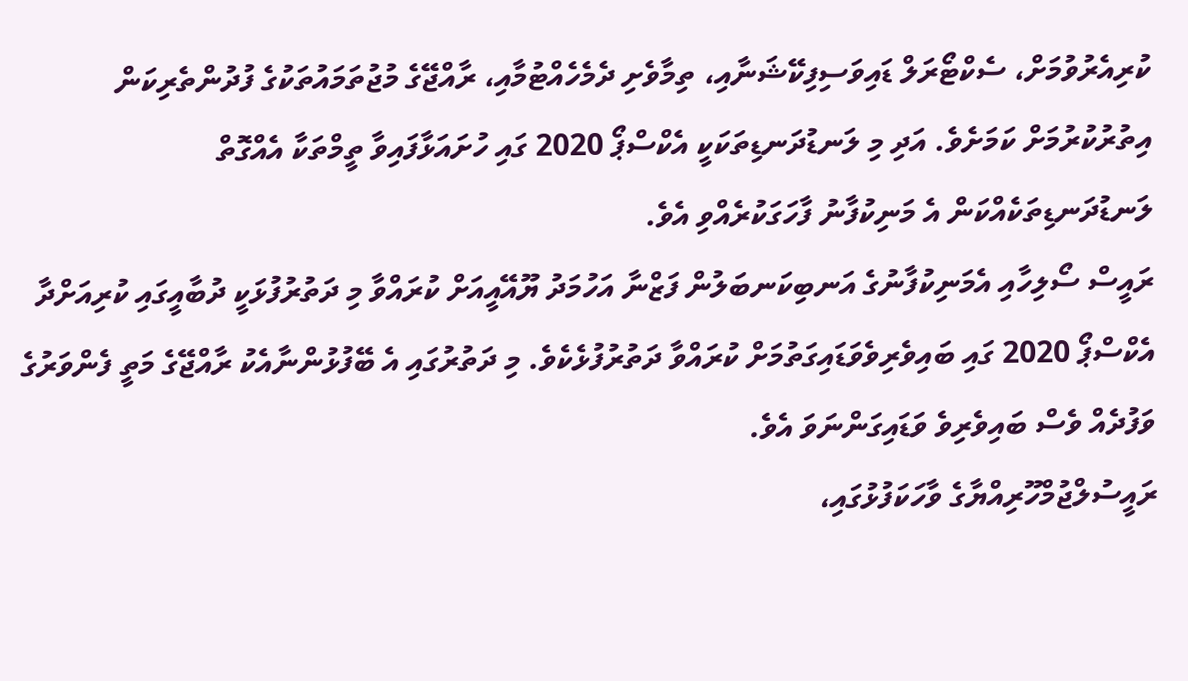ކުރިއެރުވުމަށް، ސެކްޓޯރަލް ޑައިވަސިފިކޭޝަނާއި، ތިމާވެށި ދެމެހެއްޓުމާއި، ރާއްޖޭގެ މުޖުތަމައުތަކުގެ ފުދުންތެރިކަން އިތުރުކުރުމަށް ކަމަށެވެ. އަދި މި ލަނޑުދަނޑިތަކަކީ އެކްސްޕޯ 2020 ގައި ހުށައަޅާފައިވާ ތީމްތަކާ އެއްގޮތް ލަނޑުދަނޑިތަކެއްކަން އެ މަނިކުފާނު ފާހަގަކުރެއްވި އެވެ.
ރައީސް ސޯލިހާއި އެމަނިކުފާނުގެ އަނބިކަނބަލުން ފަޒްނާ އަހުމަދު ޔޫއޭއީއަށް ކުރައްވާ މި ދަތުރުފުޅަކީ ދުބާއީގައި ކުރިއަށްދާ އެކްސްޕޯ 2020 ގައި ބައިވެރިވެވަޑައިގަތުމަށް ކުރައްވާ ދަތުރުފުޅެކެވެ. މި ދަތުރުގައި އެ ބޭފުޅުންނާއެކު ރާއްޖޭގެ މަތީ ފެންވަރުގެ ވަފުދެއް ވެސް ބައިވެރިވެ ވަޑައިގަންނަވަ އެވެ.
ރައީސުލްޖުމްހޫރިއްޔާގެ ވާހަކަފުޅުގައި،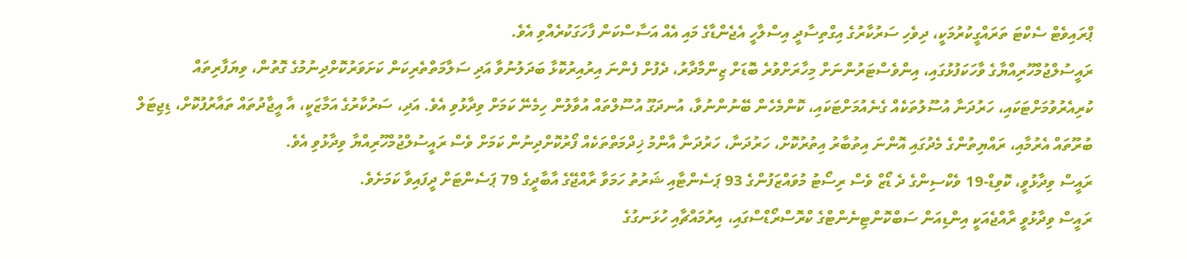ޕްރައިވެޓް ސެކްޓަ ތަރައްގީކުރުމަކީ، ދިވެހި ސަރުކާރުގެ އިގްތިސާދީ އިސްލާހީ އެޖެންޑާގެ މައި އެއް އަސާސްކަން ފާހަގަކުރެއްވި އެވެ.
ރައީސުލްޖުމްހޫރިއްޔާގެ ވާހަކަފުޅުގައި، އިންވެސްޓަރުންނަށް މިހާރަށްވުރެ ބޮޑަށް ޒިންމާދާރު، ދެފުށް ފެންނަ އިރުއިރުކޮޅާ ބަދަލުނުވާ އަދި ސަލާމަތްތެރިކަން ކަށަވަރުކޮށްދިނުމުގެ ގޮތުން، ވިޔަފާރިތައް ކުރިއެރުވުމަށްޓަކައި، ހަރުދަނާ އުސޫލުތަކެއް ގެނެއުމަށްޓަކައި، ކޮންމެހެން ބޭނުންނުވާ، އުނދަގޫ އުސޫލްތައް އުވާލުން ހިމެނޭ ކަމަށް ވިދާޅުވި އެވެ. އަދި، ސަރުކާރުގެ އަމާޒަކީ، އާ އީޖާދުތައް ތައާރުފުކޮށް، ޑިޖިޓަލް ބުރޫތައް އެރުމާއި، ރައްޔިތުންގެ މެދުގައި އޮންނަ އިތުބާރު އިތުރުކޮށް، ހަރުދަނާ، ހަރުދަނާ އާންމު ޚިދްމަތްތަކެއް ފޯރުކޮށްދިނުން ކަމަށް ވެސް ރައީސުލްޖުމްހޫރިއްޔާ ވިދާޅުވި އެވެ.
ރައީސް ވިދާޅުވީ، ކޮވިޑް-19 ވެކްސިންގެ ދެ ޑޯޒް ވެސް ރިސޯޓު މުވައްޒަފުންގެ 93 ޕަސެންޓާއި ޝަރުތު ހަމަވާ ރާއްޖޭގެ އާބާދީގެ 79 ޕަސެންޓަށް ދީފައިވާ ކަމަށެވެ.
ރައީސް ވިދާޅުވީ ރާއްޖެއަކީ އިންޑިއަން ސަބްކޮންޓިނެންޓްގެ ކްރޮސްރޯޑްސްގައި، އިރުމައްޗާއި ހުޅަނގުގެ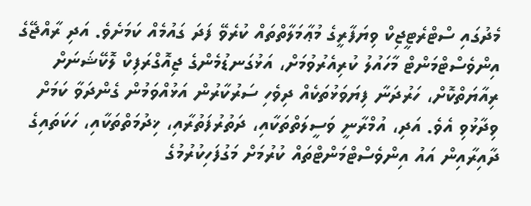މެދުގައި ސްޓްރެޓީޖިކް ވިޔަފާރީގެ މުޢާމަލާތްތައް ކުރެވޭ ފަދަ ގައުމެއް ކަމަށެވެ. އަދި ރާއްޖޭގެ އިންވެސްޓްމަންޓް މާހައުލު ކުރިއެރުވުމަށް، އަޅުގަނޑުމެންގެ ޖިއޮގްރަފިކް ލޮކޭޝަނަށް ރިއާޔަތްކޮށް، ހަރުދަނާ ފިޔަވަޅުތަކެއް ދިވެހި ސަރުކާރުން އަޅުއްވަމުން ގެންދަވާ ކަމަށް ވިދާޅުވި އެވެ. އަދި، އުމްރާނީ ވަސީލަތްތަކާއި، ދަތުރުފަތުރާއި، ޚިދުމަތްތަކާއި، ހަކަތައިގެ ދާއިރާއިން އައު އިންވެސްޓްމަންޓްތައް ކުރުމަށް މަގުފަހިކުރުމުގެ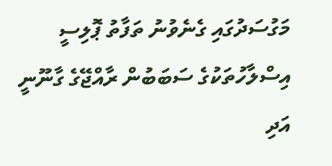މަގުސަދުގައި ގެނެވުނު ތަފާތު ޕޮލިސީ އިސްލާހުތަކުގެ ސަބަބުން ރާއްޖޭގެ ގާނޫނީ އަދި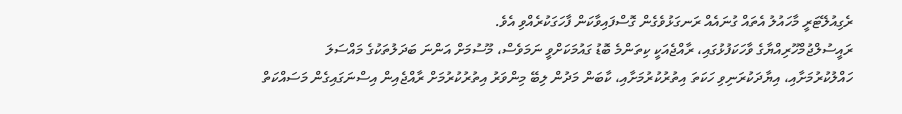ރެގިއުލޭޓަރީ މާހައުލު އެތައް ގުނައެއް ރަނގަޅުވެގެން ގޮސްފައިވާކަން ފާހަގަކުރެއްވި އެވެ.
ރައީސުލްޖުމްހޫރިއްޔާގެ ވާހަކަފުޅުގައި، ރާއްޖެއަކީ ކިތަންމެ ބޮޑު ގައުމަކަށްވީ ނަމަވެސް، މޫސުމަށް އަންނަ ބަދަލުތަކުގެ މައްސަލަ ހައްލުކުރުމަށާއި، އިޔާދަކުރަނިވި ހަކަތަ އިތުރުކުރުމަށާއި، ކާބަން މަދުން ލިބޭ މިންވަރު އިތުރުކުރުމަށް ރާއްޖެއިން އިސްނަގައިގެން މަސައްކަތް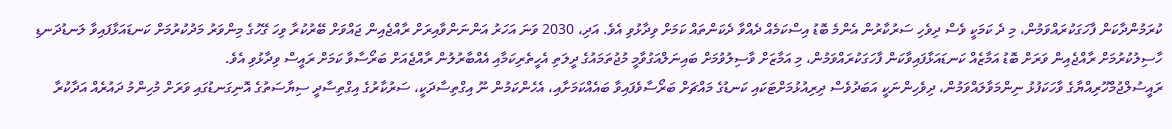ކުރަމުންދާކަން ފާހަގަކުރައްވަމުން، މި ދެ ކަމަކީ ވެސް ދިވެހި ސަރުކާރުން އެންމެ ބޮޑު އިސްކަމެއް ދެއްވާ ދެކަންތައް ކަމަށް ވިދާޅުވި އެވެ. އަދި، 2030 ވަނަ އަހަރު އަންނަންވާއިރަށް ރާއްޖެއިން ޖައްވަށް ބޭރުކުރާ ވިހަ ގޭހުގެ މިންވަރު މަދުކުރުމަށް ކަނޑައަޅާފައިވާ ލަނޑުދަނޑި ހާސިލުކުރުމަށް ރާއްޖެއިން ވަރަށް ބޮޑު އަމާޒެއް ކަނޑައަޅާފައިވާކަން ފާހަގަކުރައްވަމުން، މި އަމާޒަށް ވާސިލުވުމަށް ބައިނަލްއަގުވާމީ މުޖުތަމައުގެ ދީލަތި އެހީތެރިކަމާއި އެއްބާރުލުން ރާއްޖެއަށް ބަރޯސާވާ ކަމަށް ރައީސް ވިދާޅުވި އެވެ.
ރައީސުލްޖުމްހޫރިއްޔާގެ ވާހަކަފުޅު ނިންމަވާލައްވަމުން، ދިވެހިންނަކީ އަބަދުވެސް ދިރިއުޅުމަށްޓަކައި ކަނޑުގެ މައްޗަށް ބަރޯސާވެފައިވާ ބައެއްކަމަށާއި، އެހެންކަމުން ނޫ އިގްތިސާދަކީ، ސަރުކާރުގެ އިގްތިސާދީ ސިޔާސަތުގެ އޮނިގަނޑުގައި ވަރަށް މުހިންމު ދައުރެއް އަދާކުރާ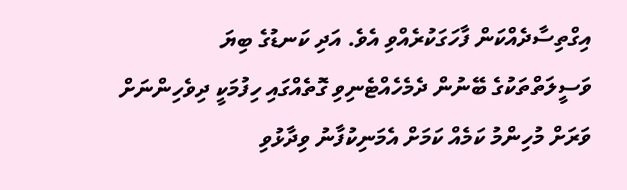އިގްތިސާދެއްކަން ފާހަގަކުރެއްވި އެވެ. އަދި ކަނޑުގެ ބިޔަ ވަސީލަތްތަކުގެ ބޭނުން ދެމެހެއްޓެނިވި ގޮތެއްގައި ހިފުމަކީ ދިވެހިންނަށް ވަރަށް މުހިންމު ކަމެއް ކަމަށް އެމަނިކުފާނު ވިދާޅުވި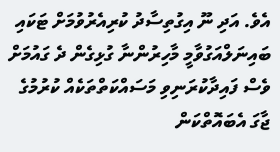އެވެ. އަދި ނޫ އިގުތިސާދު ކުރިއެރުވުމަށް ޓަކައި ބައިނަލްއަގުވާމީ މާހިރުންނާ ގުޅިގެން ދެ ގައުމަށް ވެސް ފައިދާކުރަނިވި މަސައްކަތްތަކެއް ކުރުމުގެ ޖާގަ އެބައޮތްކަން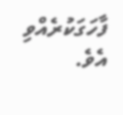ފާހަގަކުރެއްވި އެވެ.